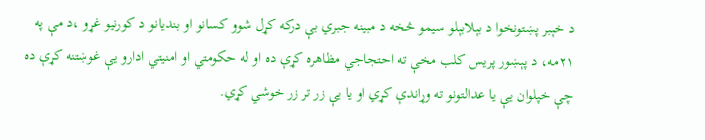د خېبر پښتونخوا د بېلابېلو سيمو څخه د مبينه جبري بې درکه کړل شوو کسانو او بنديانو د کورنيو غړو ،د مې په ۲۱مه، د پېښور پریس کلب مخې ته احتجاجي مظاهره کړې ده او له حکومتي او امنيتي ادارو يې غوښتنه کړې ده چې خپلوان يې يا عدالتونو ته وړاندې کړي او يا يې زر تر زر خوشي کړي.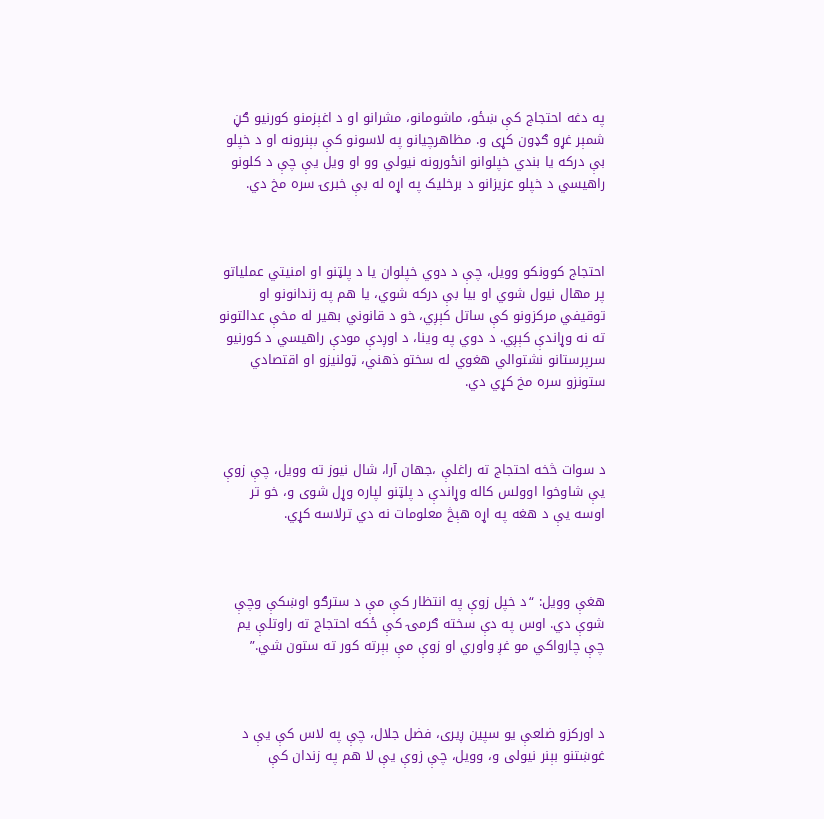په دغه احتجاج کې ښځو، ماشومانو، مشرانو او د اغېزمنو کورنيو ګڼ شمېر غړو ګډون کړی و. مظاهرچيانو په لاسونو کې بېنرونه او د خپلو بې درکه يا بندي خپلوانو انځورونه نيولي وو او ويل يې چې د کلونو راهيسي د خپلو عزيزانو د برخليک په اړه له بې‌ خبرۍ سره مخ دي.



احتجاج کوونکو وويل، چې د دوي خپلوان يا د پلټنو او امنيتي عملياتو پر مهال نيول شوي او بيا بې درکه شوي، يا هم په زندانونو او توقيفي مرکزونو کې ساتل کېږي، خو د قانوني بهير له مخې عدالتونو ته نه وړاندې کېږي. د دوي په وينا، د اوږدې مودې راهيسي د کورنيو سرپرستانو نشتوالي هغوي له سختو ذهني، ټولنيزو او اقتصادي ستونزو سره مخ کړي دي.



د سوات څخه احتجاج ته راغلې ،جهان آرا، شال نیوز ته وويل، چې زوې يې شاوخوا اوولس کاله وړاندې د پلټنو لپاره وړل شوی و، خو تر اوسه یې د هغه په اړه هېڅ معلومات نه دي ترلاسه کړي.



هغې وويل: “د خپل زوې په انتظار کې مې د سترګو اوښکې وچې شوې دي. اوس په دې سخته ګرمۍ کې ځکه احتجاج ته راوتلې يم چې چارواکي مو غږ واوري او زوې مې بېرته کور ته ستون شي.”



د اورکزو ضلعې يو سپين‌ ږيری، فضل جلال، چې په لاس کې يې د غوښتنو بېنر نيولی و، وويل، چې زوې يې لا هم په زندان کې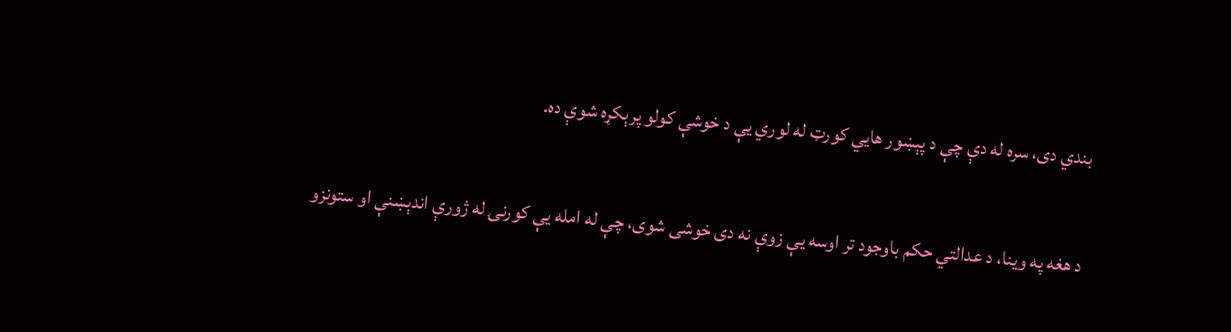بندي دی، سره له دې چې د پېښور هایي کورټ له لوري يې د خوشې کولو پرېکړه شوې ده.

د هغه په وينا، د عدالتي حکم باوجود تر اوسه یې زوې نه دی خوشی شوی، چې له امله يې کورنۍ له ژورې اندېښنې او ستونزو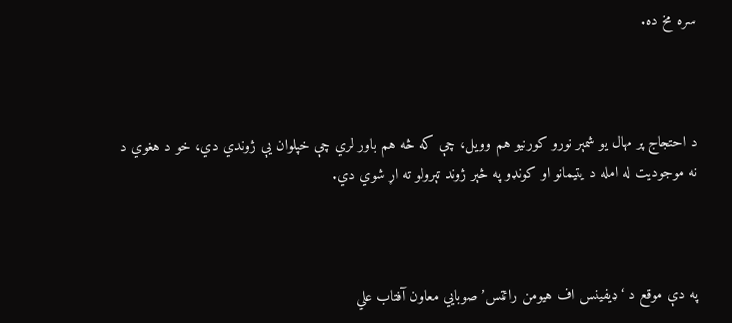سره مخ ده.



د احتجاج پر مهال يو شمېر نورو کورنيو هم وويل، چې که څه هم باور لري چې خپلوان يې ژوندي دي، خو د هغوي د نه موجوديت له امله د يتيمانو او کونډو په څېر ژوند تېرولو ته اړ شوي دي.



په دې موقع د ‘ډیفینس اف هیومن رائټس’ صوبايي معاون آفتاب علي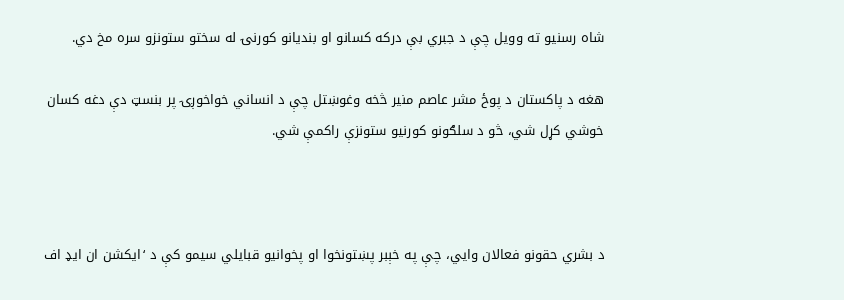شاه رسنيو ته وويل چې د جبري بې درکه کسانو او بنديانو کورنۍ له سختو ستونزو سره مخ دي.

هغه د پاکستان د پوځ مشر عاصم منیر څخه وغوښتل چې د انساني خواخوږۍ پر بنسټ دې دغه کسان خوشي کړل شي، څو د سلګونو کورنيو ستونزې راکمې شي.



د بشري حقونو فعالان وايي، چې په خېبر پښتونخوا او پخوانيو قبایلي سيمو کې د ‘ایکشن ان ایډ اف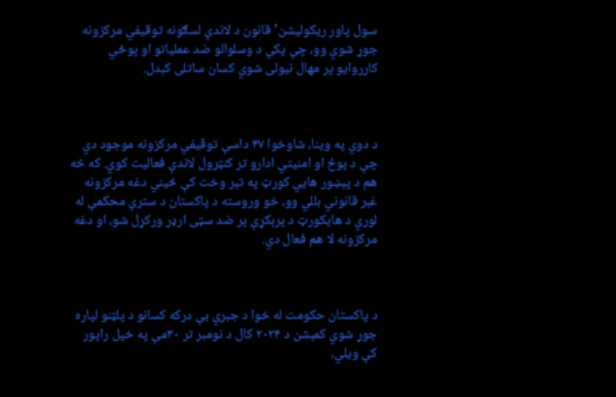سول پاور ریکولیشن’ قانون د لاندې لسګونه توقيفي مرکزونه جوړ شوي وو، چې پکې د وسلوالو ضد عملياتو او پوځي کارروايو پر مهال نيولی شوي کسان ساتلی کېدل.



د دوي په وینا، شاوخوا ۴۷ داسې توقيفي مرکزونه موجود دي چې د پوځ او امنيتي ادارو تر کنټرول لاندې فعاليت کوي. که څه هم د پېښور هایي کورټ په تېر وخت کې ځيني دغه مرکزونه غېر قانوني بللي وو، خو وروسته د پاکستان د سترې محکمې له لوري د هایکورټ د پرېکړې پر ضد سټی ارډر ورکړل شو، او دغه مرکزونه لا هم فعال دي.



د پاکستان حکومت له خوا د جبري بې درکه کسانو د پلټنو لپاره جوړ شوي کمېشن د ۲۰۲۴ کال د نومبر تر ۳۰مې په خپل راپور کې ويلي،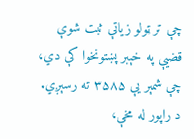چې تر ټولو زياتې ثبت شوې قضيې په خېبر پښتونخوا کې دي، چې شمېر يې ۳۵۸۵ ته رسېږي. د راپور له مخې،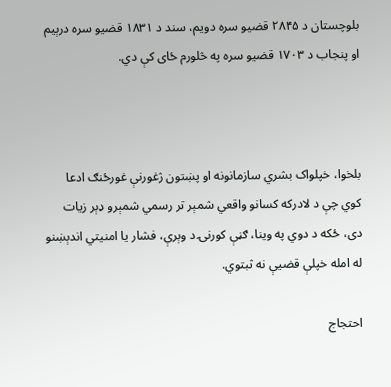بلوچستان د ۲۸۴۵ قضيو سره دويم، سند د ۱۸۳۱ قضيو سره درېيم او پنجاب د ۱۷۰۳ قضيو سره په څلورم ځای کې دي.



بلخوا، خپلواک بشري سازمانونه او پښتون ژغورنې غورځنګ ادعا کوي چې د لادرکه کسانو واقعي شمېر تر رسمي شمېرو ډېر زيات دی، ځکه د دوي په وينا، ګڼې کورنۍ د وېرې، فشار يا امنيتي اندېښنو له امله خپلې قضيې نه ثبتوي.

احتجاج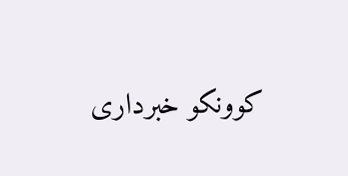کوونکو خبرداری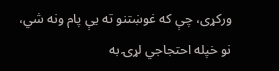ورکړی، چې که غوښتنو ته يې پام ونه شي، نو خپله احتجاجي لړۍ به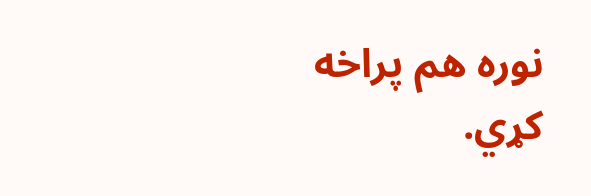نوره هم پراخه کړي.